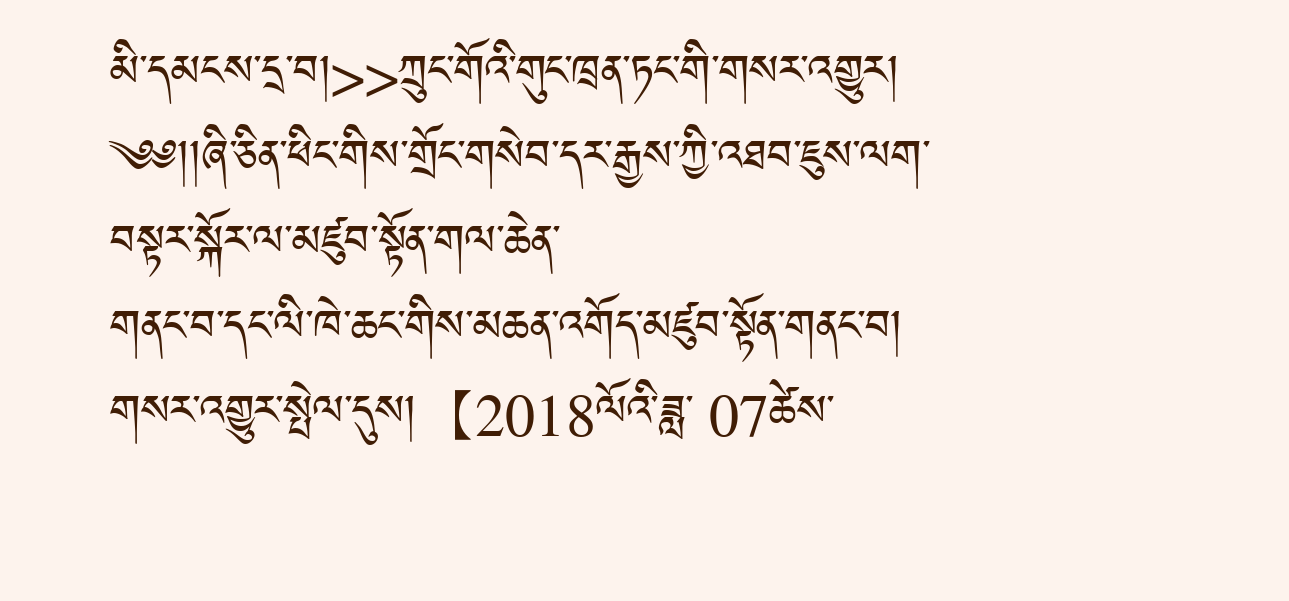མི་དམངས་དྲ་བ།>>ཀྲུང་གོའི་གུང་ཁྲན་ཏང་གི་གསར་འགྱུར།
༄༅།།ཞི་ཅིན་ཕིང་གིས་གྲོང་གསེབ་དར་རྒྱས་ཀྱི་འཐབ་ཇུས་ལག་བསྟར་སྐོར་ལ་མཛུབ་སྟོན་གལ་ཆེན་
གནང་བ་དང་ལི་ཁེ་ཆང་གིས་མཆན་འགོད་མཛུབ་སྟོན་གནང་བ།
གསར་འགྱུར་སྤེལ་དུས།  【2018ལོའི་ཟླ་ 07ཚེས་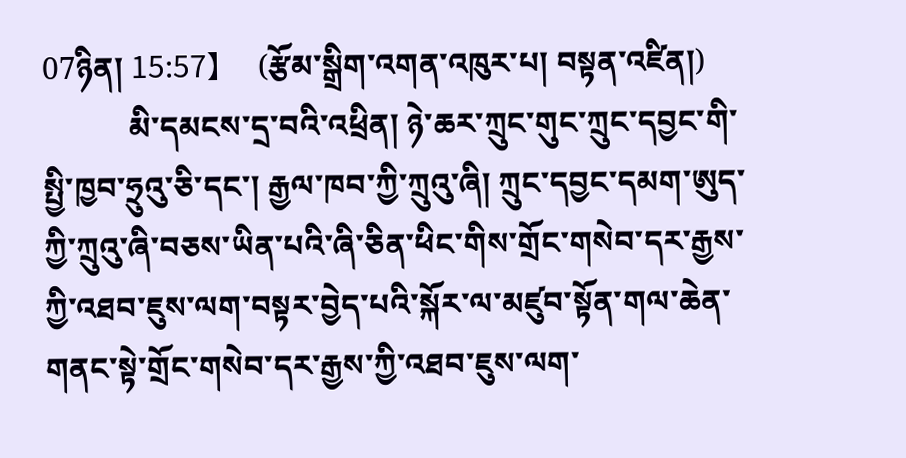07ཉིན། 15:57】   (རྩོམ་སྒྲིག་འགན་འཁུར་པ། བསྟན་འཛིན།)
           མི་དམངས་དྲ་བའི་འཕྲིན། ཉེ་ཆར་ཀྲུང་གུང་ཀྲུང་དབྱང་གི་སྤྱི་ཁྱབ་ཧྲུའུ་ཅི་དང་། རྒྱལ་ཁབ་ཀྱི་ཀྲུའུ་ཞི། ཀྲུང་དབྱང་དམག་ཨུད་ཀྱི་ཀྲུའུ་ཞི་བཅས་ཡིན་པའི་ཞི་ཅིན་ཕིང་གིས་གྲོང་གསེབ་དར་རྒྱས་ཀྱི་འཐབ་ཇུས་ལག་བསྟར་བྱེད་པའི་སྐོར་ལ་མཛུབ་སྟོན་གལ་ཆེན་གནང་སྟེ་གྲོང་གསེབ་དར་རྒྱས་ཀྱི་འཐབ་ཇུས་ལག་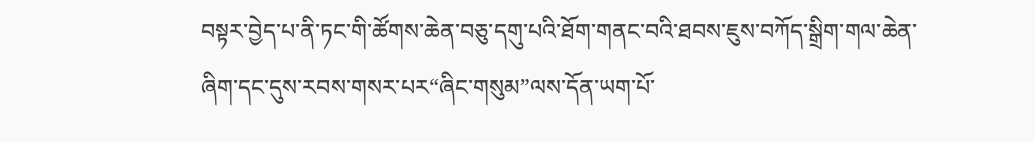བསྟར་བྱེད་པ་ནི་ཏང་གི་ཚོགས་ཆེན་བཅུ་དགུ་པའི་ཐོག་གནང་བའི་ཐབས་ཇུས་བཀོད་སྒྲིག་གལ་ཆེན་ཞིག་དང་དུས་རབས་གསར་པར“ཞིང་གསུམ”ལས་དོན་ཡག་པོ་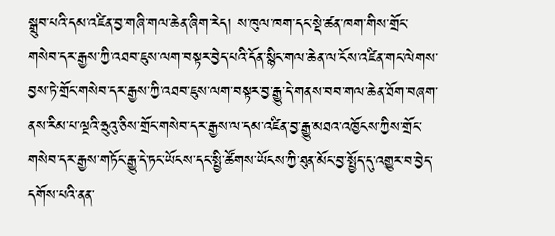སྒྲུབ་པའི་དམ་འཛིན་བྱ་གཞི་གལ་ཆེན་ཞིག་རེད། ས་ཁུལ་ཁག་དང་སྡེ་ཚན་ཁག་གིས་གྲོང་གསེབ་དར་རྒྱས་ཀྱི་འཐབ་ཇུས་ལག་བསྟར་བྱེད་པའི་དོན་སྙིང་གལ་ཆེན་ལ་ངོས་འཛིན་གང་ལེགས་བྱས་ཏེ་གྲོང་གསེབ་དར་རྒྱས་ཀྱི་འཐབ་ཇུས་ལག་བསྟར་བྱ་རྒྱུ་དེ་གནས་བབ་གལ་ཆེན་ཐོག་བཞག་ནས་རིམ་པ་ལྔའི་ཧྲུའུ་ཅིས་གྲོང་གསེབ་དར་རྒྱས་ལ་དམ་འཛིན་བྱ་རྒྱུ་མཐའ་འཁྱོངས་ཀྱིས་གྲོང་གསེབ་དར་རྒྱས་གཏོང་རྒྱུ་དེ་ཏང་ཡོངས་དང་སྤྱི་ཚོགས་ཡོངས་ཀྱི་ཐུན་མོང་བྱ་སྤྱོད་དུ་འགྱུར་བ་བྱེད་དགོས་པའི་ནན་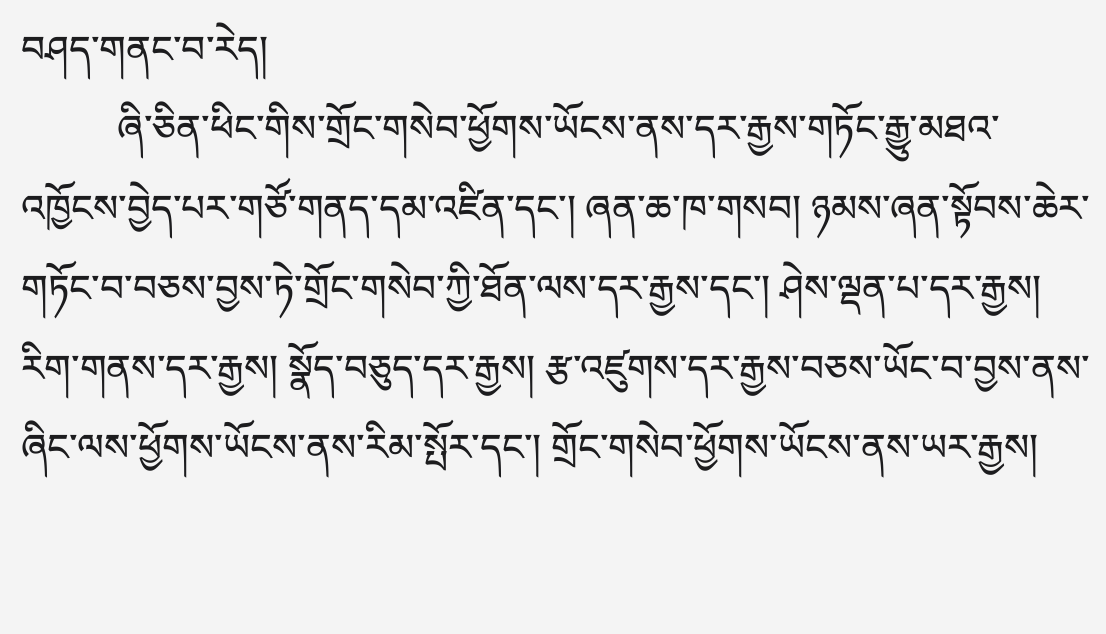བཤད་གནང་བ་རེད།
          ཞི་ཅིན་ཕིང་གིས་གྲོང་གསེབ་ཕྱོགས་ཡོངས་ནས་དར་རྒྱས་གཏོང་རྒྱུ་མཐའ་འཁྱོངས་བྱེད་པར་གཙོ་གནད་དམ་འཛིན་དང་། ཞན་ཆ་ཁ་གསབ། ཉམས་ཞན་སྟོབས་ཆེར་གཏོང་བ་བཅས་བྱས་ཏེ་གྲོང་གསེབ་ཀྱི་ཐོན་ལས་དར་རྒྱས་དང་། ཤེས་ལྡན་པ་དར་རྒྱས། རིག་གནས་དར་རྒྱས། སྣོད་བཅུད་དར་རྒྱས། རྩ་འཛུགས་དར་རྒྱས་བཅས་ཡོང་བ་བྱས་ནས་ཞིང་ལས་ཕྱོགས་ཡོངས་ནས་རིམ་སྤོར་དང་། གྲོང་གསེབ་ཕྱོགས་ཡོངས་ནས་ཡར་རྒྱས།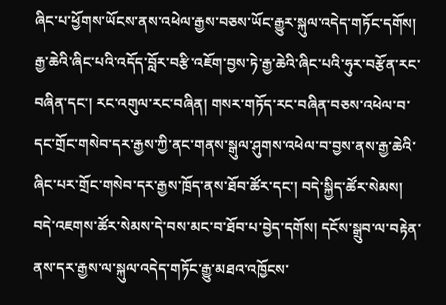ཞིང་པ་ཕྱོགས་ཡོངས་ནས་འཕེལ་རྒྱས་བཅས་ཡོང་རྒྱུར་སྐུལ་འདེད་གཏོང་དགོས། རྒྱ་ཆེའི་ཞིང་པའི་འདོད་བློར་བརྩི་འཇོག་བྱས་ཏེ་རྒྱ་ཆེའི་ཞིང་པའི་ཧུར་བརྩོན་རང་བཞིན་དང་། རང་འགུལ་རང་བཞིན། གསར་གཏོད་རང་བཞིན་བཅས་འཕེལ་བ་དང་གྲོང་གསེབ་དར་རྒྱས་ཀྱི་ནང་གནས་སྒུལ་ཤུགས་འཕེལ་བ་བྱས་ནས་རྒྱ་ཆེའི་ཞིང་པར་གྲོང་གསེབ་དར་རྒྱས་ཁྲོད་ནས་ཐོབ་ཚོར་དང་། བདེ་སྐྱིད་ཚོར་སེམས། བདེ་འཇགས་ཚོར་སེམས་དེ་བས་མང་བ་ཐོབ་པ་བྱེད་དགོས། དངོས་སྒྲུབ་ལ་བརྟེན་ནས་དར་རྒྱས་ལ་སྐུལ་འདེད་གཏོང་རྒྱུ་མཐའ་འཁྱོངས་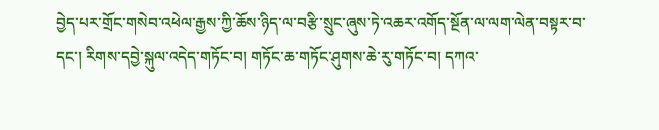བྱེད་པར་གྲོང་གསེབ་འཕེལ་རྒྱས་ཀྱི་ཆོས་ཉིད་ལ་བརྩི་སྲུང་ཞུས་ཏེ་འཆར་འགོད་སྔོན་ལ་ལག་ལེན་བསྟར་བ་དང་། རིགས་དབྱེ་སྐུལ་འདེད་གཏོང་བ། གཏོང་ཆ་གཏོང་ཤུགས་ཆེ་རུ་གཏོང་བ། དཀའ་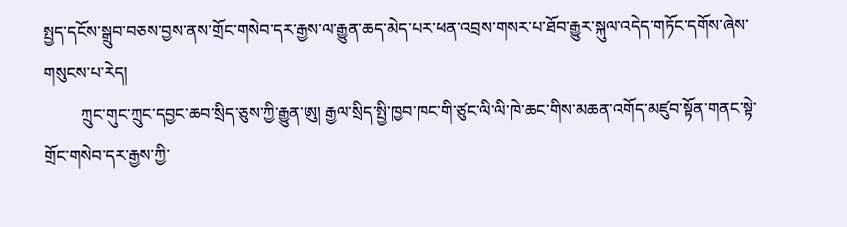སྤྱད་དངོས་སྒྲུབ་བཅས་བྱས་ནས་གྲོང་གསེབ་དར་རྒྱས་ལ་རྒྱུན་ཆད་མེད་པར་ཕན་འབྲས་གསར་པ་ཐོབ་རྒྱུར་སྐུལ་འདེད་གཏོང་དགོས་ཞེས་གསུངས་པ་རེད།
         ཀྲུང་གུང་ཀྲུང་དབྱང་ཆབ་སྲིད་ཅུས་ཀྱི་རྒྱུན་ཨུ། རྒྱལ་སྲིད་སྤྱི་ཁྱབ་ཁང་གི་ཙུང་ལི་ལི་ཁེ་ཆང་གིས་མཆན་འགོད་མཛུབ་སྟོན་གནང་སྟེ་གྲོང་གསེབ་དར་རྒྱས་ཀྱི་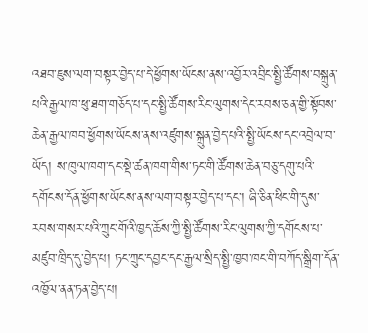འཐབ་ཇུས་ལག་བསྟར་བྱེད་པ་དེ་ཕྱོགས་ཡོངས་ནས་འབྱོར་འབྲིང་སྤྱི་ཚོགས་བསྐྲུན་པའི་རྒྱལ་ཁ་ཕུ་ཐག་གཅོད་པ་དང་སྤྱི་ཚོགས་རིང་ལུགས་དེང་རབས་ཅན་གྱི་སྟོབས་ཆེན་རྒྱལ་ཁབ་ཕྱོགས་ཡོངས་ནས་འཛུགས་སྐྲུན་བྱེད་པའི་སྤྱི་ཡོངས་དང་འབྲེལ་བ་ཡོད། ས་ཁུལ་ཁག་དང་སྡེ་ཚན་ཁག་གིས་ཏང་གི་ཚོགས་ཆེན་བཅུ་དགུ་པའི་དགོངས་དོན་ཕྱོགས་ཡོངས་ནས་ལག་བསྟར་བྱེད་པ་དང་། ཞི་ཅིན་ཕིང་གི་དུས་རབས་གསར་པའི་ཀྲུང་གོའི་ཁྱད་ཆོས་ཀྱི་སྤྱི་ཚོགས་རིང་ལུགས་ཀྱི་དགོངས་པ་མཛུབ་ཁྲིད་དུ་བྱེད་པ། ཏང་ཀྲུང་དབྱང་དང་རྒྱལ་སྲིད་སྤྱི་ཁྱབ་ཁང་གི་བཀོད་སྒྲིག་དོན་འཁྱོལ་ནན་ཏན་བྱེད་པ།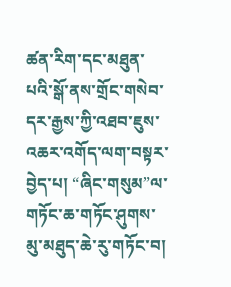ཚན་རིག་དང་མཐུན་པའི་སྒོ་ནས་གྲོང་གསེབ་དར་རྒྱས་ཀྱི་འཐབ་ཇུས་འཆར་འགོད་ལག་བསྟར་བྱེད་པ། “ཞིང་གསུམ”ལ་གཏོང་ཆ་གཏོང་ཤུགས་མུ་མཐུད་ཆེ་རུ་གཏོང་བ།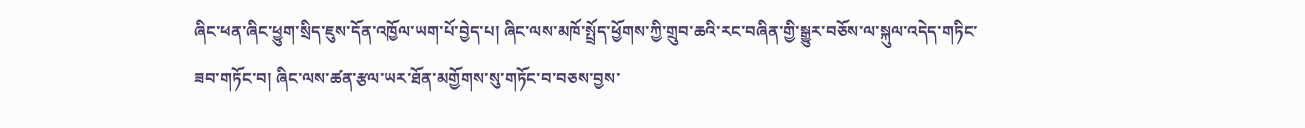ཞིང་ཕན་ཞིང་ཕྱུག་སྲིད་ཇུས་དོན་འཁྱོལ་ཡག་པོ་བྱེད་པ། ཞིང་ལས་མཁོ་སྤྲོད་ཕྱོགས་ཀྱི་གྲུབ་ཆའི་རང་བཞིན་གྱི་སྒྱུར་བཅོས་ལ་སྐུལ་འདེད་གཏིང་ཟབ་གཏོང་བ། ཞིང་ལས་ཚན་རྩལ་ཡར་ཐོན་མགྱོགས་སུ་གཏོང་བ་བཅས་བྱས་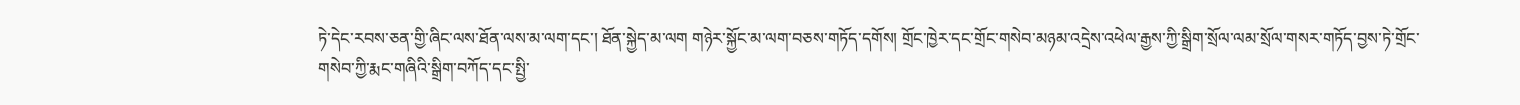ཏེ་དེང་རབས་ཅན་གྱི་ཞིང་ལས་ཐོན་ལས་མ་ལག་དང་། ཐོན་སྐྱེད་མ་ལག གཉེར་སྐྱོང་མ་ལག་བཅས་གཏོད་དགོས། གྲོང་ཁྱེར་དང་གྲོང་གསེབ་མཉམ་འདྲེས་འཕེལ་རྒྱས་ཀྱི་སྒྲིག་སྲོལ་ལམ་སྲོལ་གསར་གཏོད་བྱས་ཏེ་གྲོང་གསེབ་ཀྱི་རྨང་གཞིའི་སྒྲིག་བཀོད་དང་སྤྱི་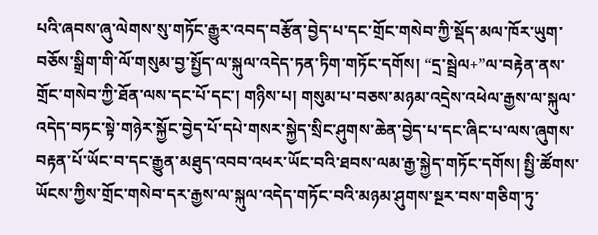པའི་ཞབས་ཞུ་ལེགས་སུ་གཏོང་རྒྱུར་འབད་བརྩོན་བྱེད་པ་དང་གྲོང་གསེབ་ཀྱི་སྡོད་མལ་ཁོར་ཡུག་བཅོས་སྒྲིག་གི་ལོ་གསུམ་བྱ་སྤྱོད་ལ་སྐུལ་འདེད་ཏན་ཏིག་གཏོང་དགོས། “དྲ་སྦྲེལ+”ལ་བརྟེན་ནས་གྲོང་གསེབ་ཀྱི་ཐོན་ལས་དང་པོ་དང་། གཉིས་པ། གསུམ་པ་བཅས་མཉམ་འདྲེས་འཕེལ་རྒྱས་ལ་སྐུལ་འདེད་བཏང་སྟེ་གཉེར་སྐྱོང་བྱེད་པོ་དཔེ་གསར་སྐྱེད་སྲིང་ཤུགས་ཆེན་བྱེད་པ་དང་ཞིང་པ་ལས་ཞུགས་བརྟན་པོ་ཡོང་བ་དང་རྒྱུན་མཐུད་འབབ་འཕར་ཡོང་བའི་ཐབས་ལམ་རྒྱ་སྐྱེད་གཏོང་དགོས། སྤྱི་ཚོགས་ཡོངས་ཀྱིས་གྲོང་གསེབ་དར་རྒྱས་ལ་སྐུལ་འདེད་གཏོང་བའི་མཉམ་ཤུགས་སྔར་བས་གཅིག་ཏུ་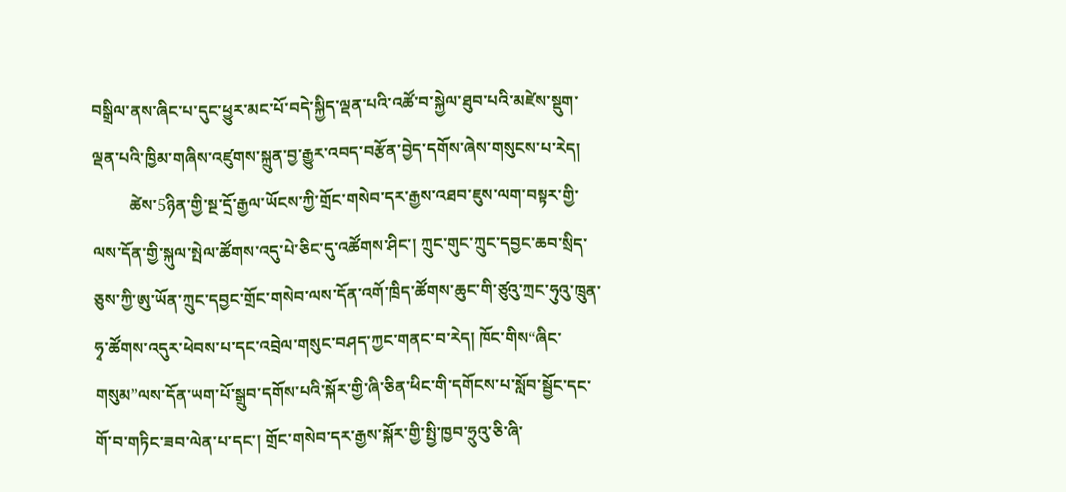བསྒྲིལ་ནས་ཞིང་པ་དུང་ཕྱུར་མང་པོ་བདེ་སྐྱིད་ལྡན་པའི་འཚོ་བ་སྐྱེལ་ཐུབ་པའི་མཛེས་སྡུག་ལྡན་པའི་ཁྱིམ་གཞིས་འཛུགས་སྐྲུན་བྱ་རྒྱུར་འབད་བརྩོན་བྱེད་དགོས་ཞེས་གསུངས་པ་རེད།
         ཚེས་5ཉིན་གྱི་སྔ་དྲོ་རྒྱལ་ཡོངས་ཀྱི་གྲོང་གསེབ་དར་རྒྱས་འཐབ་ཇུས་ལག་བསྟར་གྱི་ལས་དོན་གྱི་སྐུལ་སྤེལ་ཚོགས་འདུ་པེ་ཅིང་དུ་འཚོགས་ཤིང་། ཀྲུང་གུང་ཀྲུང་དབྱང་ཆབ་སྲིད་ཅུས་ཀྱི་ཨུ་ཡོན་ཀྲུང་དབྱང་གྲོང་གསེབ་ལས་དོན་འགོ་ཁྲིད་ཚོགས་ཆུང་གི་ཙུའུ་ཀྲང་ཧུའུ་ཁྲུན་ཧྭ་ཚོགས་འདུར་ཕེབས་པ་དང་འབྲེལ་གསུང་བཤད་ཀྱང་གནང་བ་རེད། ཁོང་གིས“ཞིང་གསུམ”ལས་དོན་ཡག་པོ་སྒྲུབ་དགོས་པའི་སྐོར་གྱི་ཞི་ཅིན་ཕིང་གི་དགོངས་པ་སློབ་སྦྱོང་དང་གོ་བ་གཏིང་ཟབ་ལེན་པ་དང་། གྲོང་གསེབ་དར་རྒྱས་སྐོར་གྱི་སྤྱི་ཁྱབ་ཧྲུའུ་ཅི་ཞི་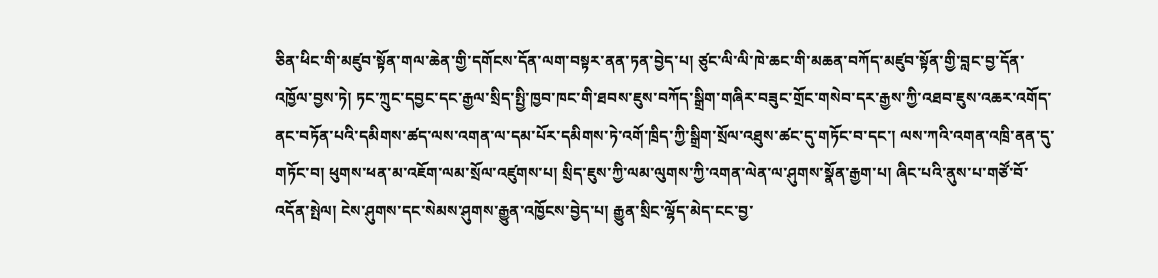ཅིན་ཕིང་གི་མཛུབ་སྟོན་གལ་ཆེན་གྱི་དགོངས་དོན་ལག་བསྟར་ནན་ཏན་བྱེད་པ། ཙུང་ལི་ལི་ཁེ་ཆང་གི་མཆན་བཀོད་མཛུབ་སྟོན་གྱི་བླང་བྱ་དོན་འཁྱོལ་བྱས་ཏེ། ཏང་ཀྲུང་དབྱང་དང་རྒྱལ་སྲིད་སྤྱི་ཁྱབ་ཁང་གི་ཐབས་ཇུས་བཀོད་སྒྲིག་གཞིར་བཟུང་གྲོང་གསེབ་དར་རྒྱས་ཀྱི་འཐབ་ཇུས་འཆར་འགོད་ནང་བཏོན་པའི་དམིགས་ཚད་ལས་འགན་ལ་དམ་པོར་དམིགས་ཏེ་འགོ་ཁྲིད་ཀྱི་སྒྲིག་སྲོལ་འཐུས་ཚང་དུ་གཏོང་བ་དང་། ལས་ཀའི་འགན་འཁྲི་ནན་དུ་གཏོང་བ། ཕུགས་ཕན་མ་འཇོག་ལམ་སྲོལ་འཛུགས་པ། སྲིད་ཇུས་ཀྱི་ལམ་ལུགས་ཀྱི་འགན་ལེན་ལ་ཤུགས་སྣོན་རྒྱག་པ། ཞིང་པའི་ནུས་པ་གཙོ་བོ་འདོན་སྤེལ། ངེས་ཤུགས་དང་སེམས་ཤུགས་རྒྱུན་འཁྱོངས་བྱེད་པ། རྒྱུན་སྲིང་ལྷོད་མེད་ངང་བྱ་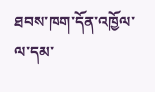ཐབས་ཁག་དོན་འཁྱོལ་ལ་དམ་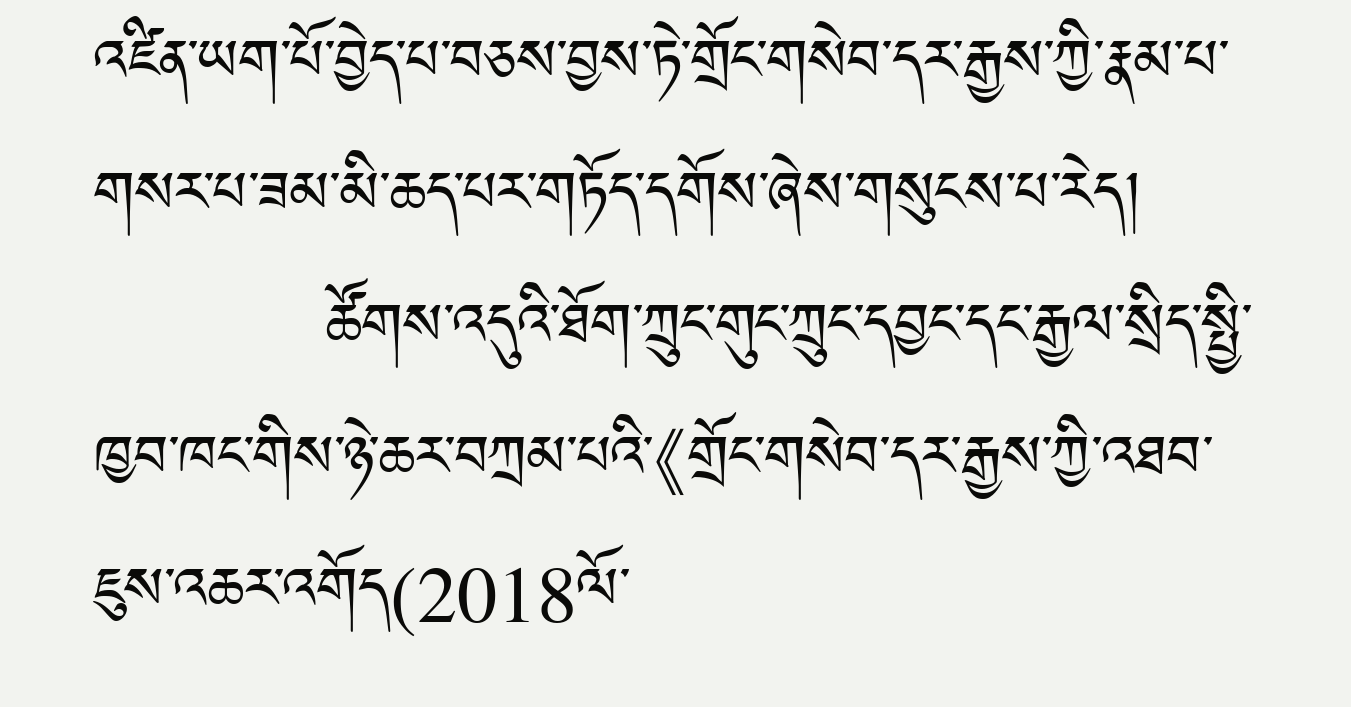འཛིན་ཡག་པོ་བྱེད་པ་བཅས་བྱས་ཏེ་གྲོང་གསེབ་དར་རྒྱས་ཀྱི་རྣམ་པ་གསར་པ་ཟམ་མི་ཆད་པར་གཏོད་དགོས་ཞེས་གསུངས་པ་རེད།
           ཚོགས་འདུའི་ཐོག་ཀྲུང་གུང་ཀྲུང་དབྱང་དང་རྒྱལ་སྲིད་སྤྱི་ཁྱབ་ཁང་གིས་ཉེ་ཆར་བཀྲམ་པའི་《གྲོང་གསེབ་དར་རྒྱས་ཀྱི་འཐབ་ཇུས་འཆར་འགོད(2018ལོ་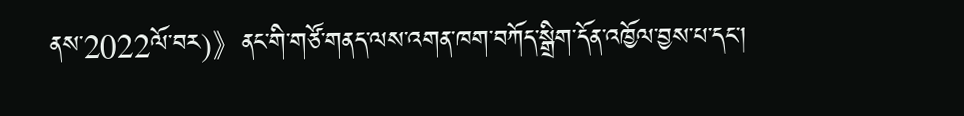ནས་2022ལོ་བར)》ནང་གི་གཙོ་གནད་ལས་འགན་ཁག་བཀོད་སྒྲིག་དོན་འཁྱོལ་བྱས་པ་དང་།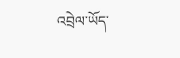འབྲེལ་ཡོད་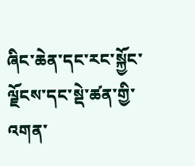ཞིང་ཆེན་དང་རང་སྐྱོང་ལྗོངས་དང་སྡེ་ཚན་གྱི་འགན་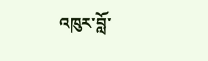འཁུར་བློ་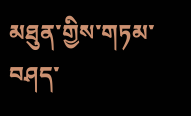མཐུན་གྱིས་གཏམ་བཤད་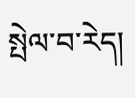སྤེལ་བ་རེད།